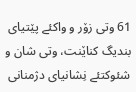61 وتی زۆر و واکئے پێتیای بندیگ کناێنت، وتی شان و شئوکتئے نِشانیای دژمنانی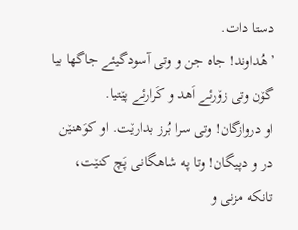دستا دات.
’هُداوند! جاه جن و وتی آسودگیئے جاگها بیا گۆن وتی زۆرئے اَهد و کَرارئے پێتیا.
او دروازگان! وتی سرا بُرز بدارێت. او کوَهنێن در و دپیگان! وتا په شاهگانی پَچ کنێت، تانکه مزنی و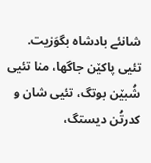شانئے بادشاه بگوَزیت.
تئیی پاکێن جاگها، منا تئیی شُبێن بوتگ، تئیی شان و کدرتُن دیستگ،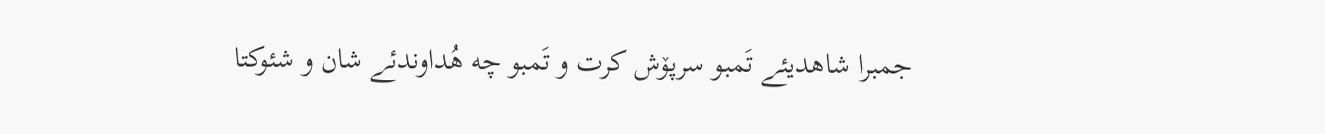جمبرا شاهدیئے تَمبو سرپۆش کرت و تَمبو چه هُداوندئے شان و شئوکتا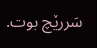سَررێچ بوت.